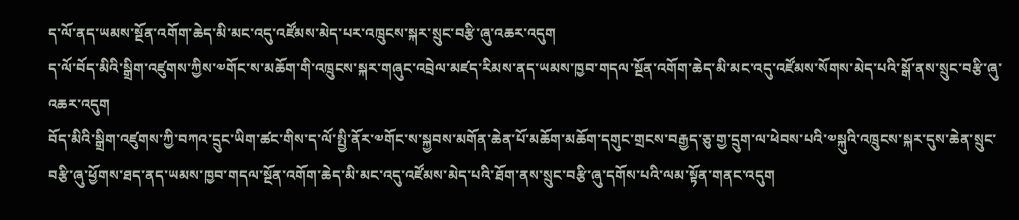ད་ལོ་ནད་ཡམས་སྔོན་འགོག་ཆེད་མི་མང་འདུ་འཛོམས་མེད་པར་འཁྲུངས་སྐར་སྲུང་བརྩི་ཞུ་འཆར་འདུག
ད་ལོ་བོད་མིའི་སྒྲིག་འཛུགས་ཀྱིས་༧གོང་ས་མཆོག་གི་འཁྲུངས་སྐར་གཞུང་འབྲེལ་མཛད་རིམས་ནད་ཡམས་ཁྱབ་གདལ་སྔོན་འགོག་ཆེད་མི་མང་འདུ་འཛོམས་སོགས་མེད་པའི་སྒོ་ནས་སྲུང་བརྩི་ཞུ་འཆར་འདུག
བོད་མིའི་སྒྲིག་འཛུགས་ཀྱི་བཀའ་དྲུང་ཡིག་ཚང་གིས་ད་ལོ་སྤྱི་ནོར་༧གོང་ས་སྐྱབས་མགོན་ཆེན་པོ་མཆོག་མཆོག་དགུང་གྲངས་བརྒྱད་ཅུ་གྱ་དྲུག་ལ་ཕེབས་པའི་༧སྐུའི་འཁྲུངས་སྐར་དུས་ཆེན་སྲུང་བརྩི་ཞུ་ཕྱོགས་ཐད་ནད་ཡམས་ཁྱབ་གདལ་སྔོན་འགོག་ཆེད་མི་མང་འདུ་འཛོམས་མེད་པའི་ཐོག་ནས་སྲུང་བརྩི་ཞུ་དགོས་པའི་ལམ་སྟོན་གནང་འདུག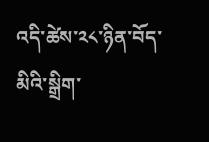འདི་ཚེས་༢༨་ཉིན་བོད་མིའི་སྒྲིག་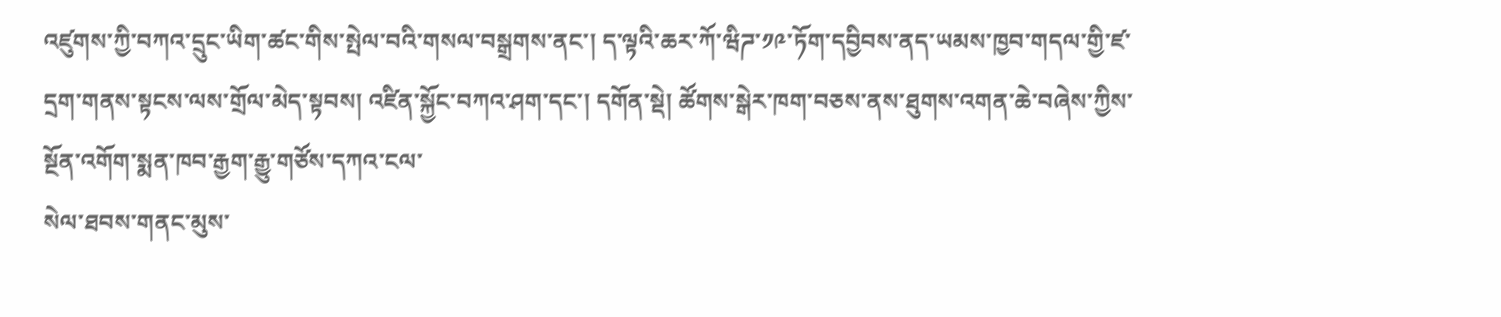འཛུགས་ཀྱི་བཀའ་དྲུང་ཡིག་ཚང་གིས་སྤེལ་བའི་གསལ་བསྒྲགས་ནང་། ད་ལྟའི་ཆར་ཀོ་ཝིཌ་༡༩་ཏོག་དབྱིབས་ནད་ཡམས་ཁྱབ་གདལ་གྱི་ཛ་དྲག་གནས་སྟངས་ལས་གྲོལ་མེད་སྟབས། འཛིན་སྐྱོང་བཀའ་ཤག་དང་། དགོན་སྡེ། ཚོགས་སྒེར་ཁག་བཅས་ནས་ཐུགས་འགན་ཆེ་བཞེས་ཀྱིས་སྔོན་འགོག་སྨན་ཁབ་རྒྱག་རྒྱུ་གཙོས་དཀའ་ངལ་
སེལ་ཐབས་གནང་མུས་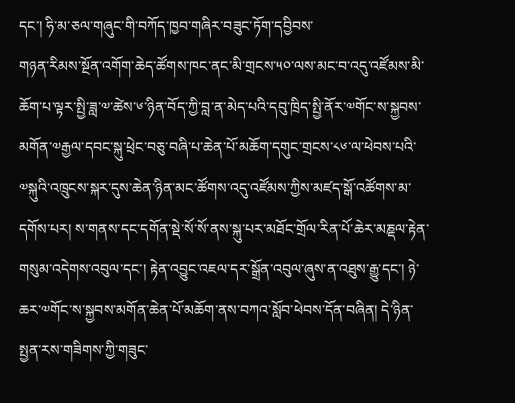དང་། ཧི་མ་ཅལ་གཞུང་གི་བཀོད་ཁྱབ་གཞིར་བཟུང་ཏོག་དབྱིབས་
གཉན་རིམས་སྔོན་འགོག་ཆེད་ཚོགས་ཁང་ནང་མི་གྲངས་༥༠་ལས་མང་བ་འདུ་འཛོམས་མི་ཆོག་པ་ལྟར་སྤྱི་ཟླ་༧་ཚེས་༦་ཉིན་བོད་ཀྱི་བླ་ན་མེད་པའི་དབུ་ཁྲིད་སྤྱི་ནོར་༧གོང་ས་སྐྱབས་མགོན་༧རྒྱལ་དབང་སྐུ་ཕྲེང་བཅུ་བཞི་པ་ཆེན་པོ་མཆོག་དགུང་གྲངས་༨༦་ལ་ཕེབས་པའི་༧སྐུའི་འཁྲུངས་སྐར་དུས་ཆེན་ཉིན་མང་ཚོགས་འདུ་འཛོམས་ཀྱིས་མཛད་སྒོ་འཚོགས་མ་དགོས་པར། ས་གནས་དང་དགོན་སྡེ་སོ་སོ་ནས་སྐུ་པར་མཐོང་གྲོལ་རིན་པོ་ཆེར་མཎྡལ་རྟེན་གསུམ་འདེགས་འབུལ་དང་། རྟེན་འབྱུང་འཇལ་དར་སྒྲོན་འབུལ་ཞུས་ན་འཐུས་རྒྱུ་དང་། ཉེ་ཆར་༧གོང་ས་སྐྱབས་མགོན་ཆེན་པོ་མཆོག་ནས་བཀའ་སློབ་ཕེབས་དོན་བཞིན། དེ་ཉིན་སྤྱན་རས་གཟིགས་ཀྱི་གཟུང་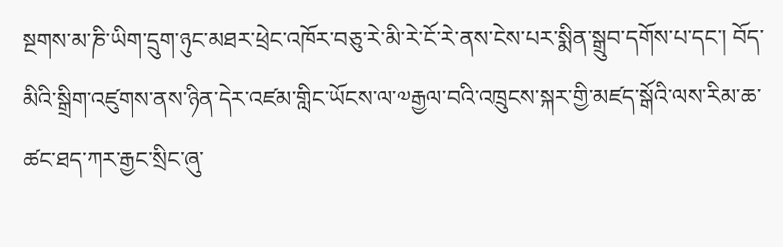སྔགས་མ་ཎི་ཡིག་དྲུག་ཉུང་མཐར་ཕྲེང་འཁོར་བཅུ་རེ་མི་རེ་ངོ་རེ་ནས་ངེས་པར་སྨིན་སྒྲུབ་དགོས་པ་དང་། བོད་མིའི་སྒྲིག་འཛུགས་ནས་ཉིན་དེར་འཛམ་གླིང་ཡོངས་ལ་༧རྒྱལ་བའི་འཁྲུངས་སྐར་གྱི་མཛད་སྒོའི་ལས་རིམ་ཆ་ཚང་ཐད་ཀར་རྒྱང་སྲིང་ཞུ་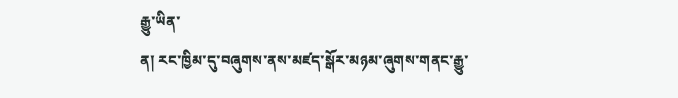རྒྱུ་ཡིན་
ན། རང་ཁྱིམ་དུ་བཞུགས་ནས་མཛད་སྒོར་མཉམ་ཞུགས་གནང་རྒྱུ་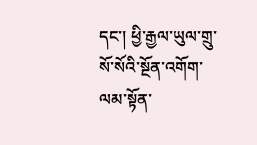དང་། ཕྱི་རྒྱལ་ཡུལ་གྲུ་སོ་སོའི་སྔོན་འགོག་ལམ་སྟོན་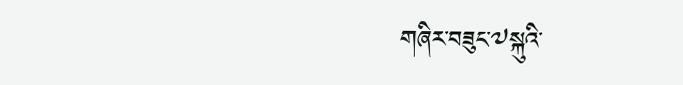གཞིར་བཟུང་༧སྐུའི་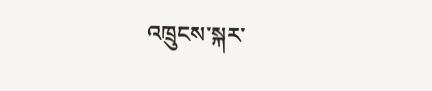འཁྲུངས་སྐར་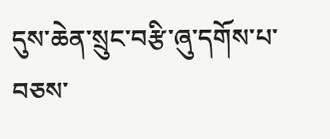དུས་ཆེན་སྲུང་བརྩི་ཞུ་དགོས་པ་བཅས་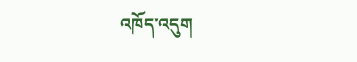འཁོད་འདུག